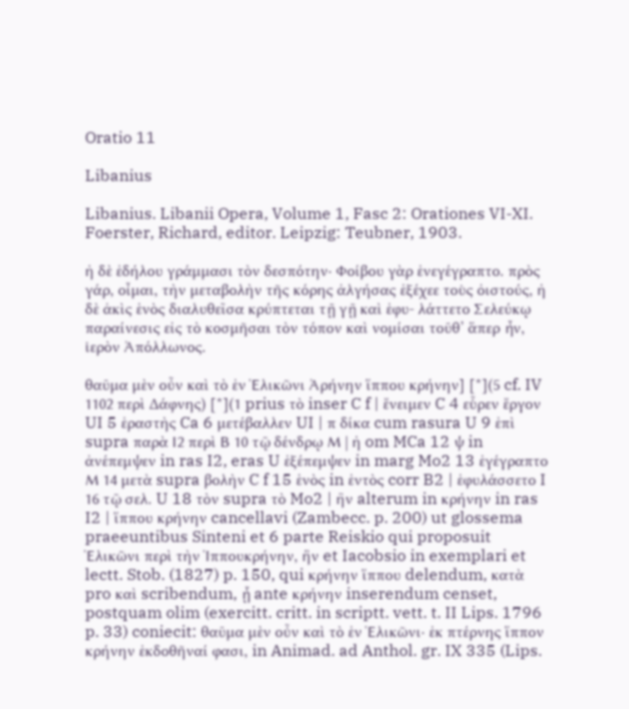Oratio 11

Libanius

Libanius. Libanii Opera, Volume 1, Fasc 2: Orationes VI-XI. Foerster, Richard, editor. Leipzig: Teubner, 1903.

ἡ δὲ ἐδήλου γράμμασι τὸν δεσπότην· Φοίβου γὰρ ἐνεγέγραπτο. πρὸς γάρ, οἶμαι, τὴν μεταβολὴν τῆς κόρης ἀλγήσας ἐξέχεε τοὺς ὀιστούς, ἡ δὲ ἀκὶς ἑνὸς διαλυθεῖσα κρύπτεται τῇ γῇ καὶ ἐφυ- λάττετο Σελεύκῳ παραίνεσις εἰς τὸ κοσμῆσαι τὸν τόπον καὶ νομίσαι τοῦθ’ ἅπερ ἦν, ἱερὸν Ἀπόλλωνος.

θαῦμα μὲν οὖν καὶ τὸ ἐν Ἑλικῶνι Ἀρήνην ἵππου κρήνην] [*](5 cf. IV 1102 περὶ Δάφνης) [*](1 prius τὸ inser C f | ἔνειμεν C 4 εὗρεν ἔργον UI 5 ἐραστὴς Ca 6 μετέβαλλεν UI | π δίκα cum rasura U 9 ἐπὶ supra παρὰ Ι2 περὶ Β 10 τῷ δένδρῳ Μ | ἡ om MCa 12 ψ in ἀνέπεμψεν in ras I2, eras U ἐξέπεμψεν in marg Mo2 13 ἐγέγραπτο Μ 14 μετὰ supra βολὴν C f 15 ἑνὸς in ἐντὸς corr B2 | ἐφυλάσσετο I 16 τῷ σελ. U 18 τὸν supra τὸ Mo2 | ἢν alterum in κρήνην in ras I2 | ἵππου κρήνην cancellavi (Zambecc. p. 200) ut glossema praeeuntibus Sinteni et 6 parte Reiskio qui proposuit Ἑλικῶνι περὶ τὴν Ἱππουκρήνην, ἣν et Iacobsio in exemplari et lectt. Stob. (1827) p. 150, qui κρήνην ἵππου delendum, κατὰ pro καὶ scribendum, ᾗ ante κρήνην inserendum censet, postquam olim (exercitt. critt. in scriptt. vett. t. II Lips. 1796 p. 33) coniecit: θαῦμα μὲν οὖν καὶ τὸ ἐν Ἑλικῶνι· ἐκ πτέρνης ἵππον κρήνην ἐκδοθῆναί φασι, in Animad. ad Anthol. gr. IX 335 (Lips.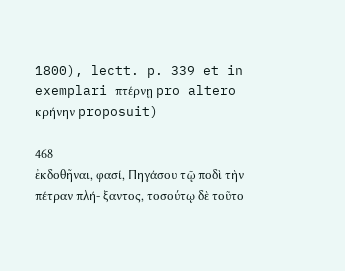1800), lectt. p. 339 et in exemplari πτέρνῃ pro altero κρήνην proposuit)

468
ἐκδοθῆναι, φασί, Πηγάσου τῷ ποδὶ τὴν πέτραν πλή- ξαντος, τοσούτῳ δὲ τοῦτο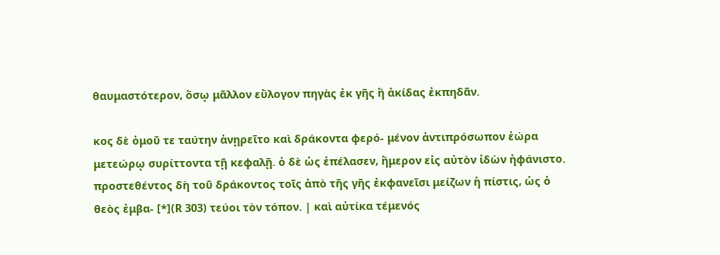θαυμαστότερον, ὅσῳ μᾶλλον εὔλογον πηγὰς ἐκ γῆς ἢ ἀκίδας ἐκπηδᾶν.

κος δὲ ὁμοῦ τε ταύτην ἀνῃρεῖτο καὶ δράκοντα φερό- μένον ἀντιπρόσωπον ἐώρα μετεώρῳ συρίττοντα τῇ κεφαλῇ. ὁ δὲ ὡς ἐπέλασεν, ἥμερον εἰς αὐτὸν ἰδὼν ἠφάνιστο. προστεθέντος δὴ τοῦ δράκοντος τοῖς ἀπὸ τῆς γῆς ἐκφανεῖσι μείζων ἡ πίστις, ὡς ὁ θεὸς ἐμβα- [*](R 303) τεύοι τὸν τόπον. | καὶ αὐτίκα τέμενός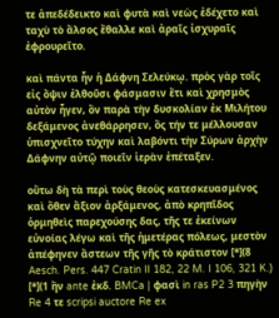τε ἀπεδέδεικτο καὶ φυτὰ καὶ νεὼς ἐδέχετο καὶ ταχὺ τὸ ἄλσος ἔθαλλε καὶ ἀραῖς ἰσχυραῖς ἐφρουρεῖτο.

καὶ πάντα ἦν ἡ Δάφνη Σελεύκῳ. πρὸς γὰρ τοῖς εἰς ὄψιν ἐλθοῦσι φάσμασιν ἔτι καὶ χρησμὸς αὐτὸν ἦγεν, ὃν παρὰ τὴν δυσκολίαν ἐκ Μιλήτου δεξάμενος ἀνεθάρρησεν, ὃς τήν τε μέλλουσαν ὑπισχνεῖτο τύχην καὶ λαβόντι τὴν Σύρων ἀρχὴν Δάφνην αὐτῷ ποιεῖν ἱερὰν ἐπέταξεν.

οὕτω δὴ τὰ περὶ τοὺς θεοὺς κατεσκευασμένος καὶ ὅθεν ἄξιον ἀρξάμενος, ἀπὸ κρηπῖδος ὁρμηθεὶς παρεχούσης δας, τῆς τε ἐκείνων εὐνοίας λέγω καὶ τῆς ἡμετέρας πόλεως, μεστὸν ἀπέφηνεν ἄστεων τῆς γῆς τὸ κράτιστον [*](8 Aesch. Pers. 447 Cratin II 182, 22 M. I 106, 321 K.) [*](1 ἣν ante ἐκδ. BMCa | φασὶ in ras P2 3 πηγὴν Re 4 τε scripsi auctore Re ex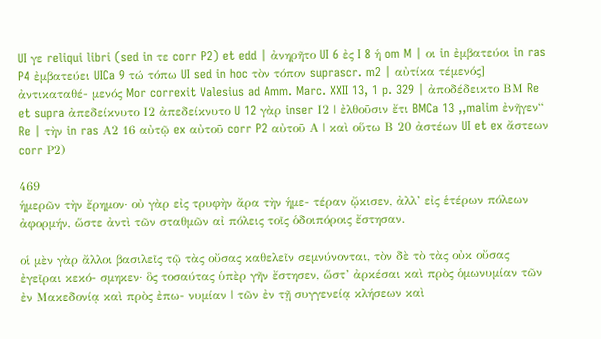UI γε reliqui libri (sed in τε corr P2) et edd | ἀνηρῆτο UI 6 ἐς I 8 ἡ om M | οι in ἐμβατεύοι in ras P4 ἐμβατεύει UICa 9 τώ τόπω UI sed in hoc τὸν τόπον suprascr. m2 | αὐτίκα τέμενός] ἀντικαταθέ- μενός Mor correxit Valesius ad Amm. Marc. XXII 13, 1 p. 329 | ἀποδέδεικτο ΒΜ Re et supra ἀπεδείκνυτο Ι2 ἀπεδείκνυτο U 12 γὰρ inser Ι2 | ἐλθοῦσιν ἔτι BMCa 13 ,,malim ἐνῆγεν“ Re | τὴν in ras Α2 16 αὐτῷ ex αὐτοῦ corr P2 αὐτοῦ Α | καὶ οὕτω Β 20 ἀστέων UI et ex ἄστεων corr Ρ2)

469
ἡμερῶν τὴν ἔρημον· οὐ γὰρ εἰς τρυφὴν ἄρα τὴν ἡμε- τέραν ᾤκισεν, ἀλλ’ εἰς ἑτέρων πόλεων ἀφορμήν, ὥστε ἀντὶ τῶν σταθμῶν αἰ πόλεις τοῖς ὁδοιπόροις ἔστησαν.

οἱ μὲν γὰρ ἄλλοι βασιλεῖς τῷ τὰς οὔσας καθελεῖν σεμνύνονται, τὸν δὲ τὸ τὰς οὐκ οὔσας ἐγεῖραι κεκό- σμηκεν· ὃς τοσαύτας ὑπὲρ γῆν ἔστησεν, ὥστ’ ἀρκέσαι καὶ πρὸς ὁμωνυμίαν τῶν ἐν Μακεδονίᾳ καὶ πρὸς ἐπω- νυμίαν | τῶν ἐν τῇ συγγενείᾳ κλήσεων καὶ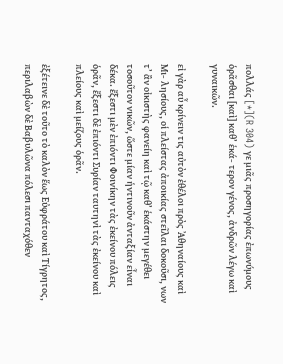πολλάς [*](R 304) γε μιᾶς προσηγορίας ἐπωνύμους ὁρᾶσθαι [καὶ] καθ’ ἑκά- τερον γένος, ἀνδρῶν λέγω καὶ γυναικῶν.

εἰ γὰρ αὖ κρίνειν τις αὐτὸν ἐθέλοι πρὸς Ἀθηναίους καὶ Μι- λησίους, οἱ πλείστας ἀποικίας στεῖλαι δοκοῦσι, νων τ’ ἂν οἰκιστὴς φανείη καὶ τῷ καθ’ ἑκάστην μεγέθει τοσοῦτον νικῶν, ὥστε μίαν ἡντινοῦν ἀνταξίαν εἶναι δέκα. ἔξεστι μὲν ἐπιόντι Φοινίκην τὰς ἐκείνου πόλεις ὁρᾶν, ἔξεστι δὲ ἐπιόντι Συρίαν ταυτηνὶ τὰς ἐκείνου καὶ πλείους καὶ μείζους ὁρᾶν.

ἐξέτεινε δὲ τοῦτο τὸ καλὸν ἕως Εὐφράτου καὶ Τίγρητος, περιλαβὼν δὲ Βαβυλῶνα πόλεσι πανταχόθεν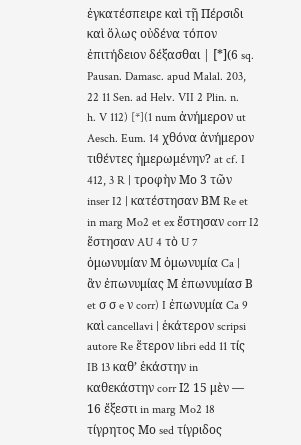ἐγκατέσπειρε καὶ τῇ Πέρσιδι καὶ ὅλως οὐδένα τόπον ἐπιτήδειον δέξασθαι | [*](6 sq. Pausan. Damasc. apud Malal. 203, 22 11 Sen. ad Helv. VII 2 Plin. n. h. V 112) [*](1 num ἀνήμερον ut Aesch. Eum. 14 χθόνα ἀνήμερον τιθέντες ἡμερωμένην? at cf. I 412, 3 R | τροφὴν Μο 3 τῶν inser I2 | κατέστησαν ΒΜ Re et in marg Mo2 et ex ἔστησαν corr I2 ἕστησαν AU 4 τὸ U 7 ὁμωνυμίαν Μ ὁμωνυμία Ca | ἂν ἐπωνυμίας Μ ἐπωνυμίασ Β et σ σ e ν corr) I ἐπωνυμία Ca 9 καὶ cancellavi | ἑκάτερον scripsi autore Re ἕτερον libri edd 11 τίς IB 13 καθ’ ἑκάστην in καθεκάστην corr Ι2 15 μὲν — 16 ἔξεστι in marg Mo2 18 τίγρητος Μο sed τίγριδος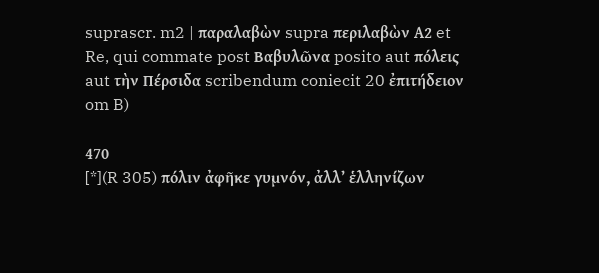suprascr. m2 | παραλαβὼν supra περιλαβὼν Α2 et Re, qui commate post Βαβυλῶνα posito aut πόλεις aut τὴν Πέρσιδα scribendum coniecit 20 ἐπιτήδειον om B)

470
[*](R 305) πόλιν ἀφῆκε γυμνόν, ἀλλ’ ἑλληνίζων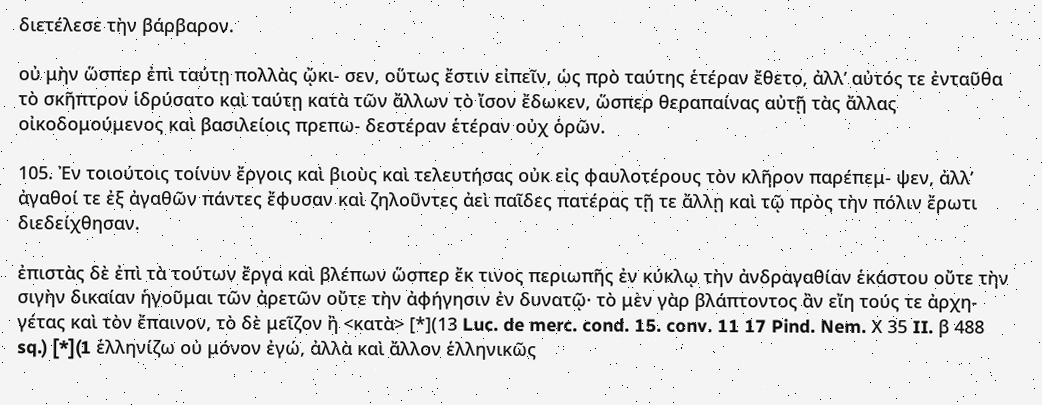διετέλεσε τὴν βάρβαρον.

οὐ μὴν ὥσπερ ἐπὶ ταύτῃ πολλὰς ᾤκι- σεν, οὕτως ἔστιν εἰπεῖν, ὡς πρὸ ταύτης ἑτέραν ἔθετο, ἀλλ’ αὐτός τε ἐνταῦθα τὸ σκῆπτρον ἱδρύσατο καὶ ταύτῃ κατὰ τῶν ἄλλων τὸ ἴσον ἔδωκεν, ὥσπερ θεραπαίνας αὐτῇ τὰς ἄλλας οἰκοδομούμενος καὶ βασιλείοις πρεπω- δεστέραν ἑτέραν οὐχ ὁρῶν.

105. Ἐν τοιούτοις τοίνυν ἔργοις καὶ βιοὺς καὶ τελευτήσας οὐκ εἰς φαυλοτέρους τὸν κλῆρον παρέπεμ- ψεν, ἀλλ’ ἀγαθοί τε ἐξ ἀγαθῶν πάντες ἔφυσαν καὶ ζηλοῦντες ἀεὶ παῖδες πατέρας τῇ τε ἄλλῃ καὶ τῷ πρὸς τὴν πόλιν ἔρωτι διεδείχθησαν.

ἐπιστὰς δὲ ἐπὶ τὰ τούτων ἔργα καὶ βλέπων ὥσπερ ἔκ τινος περιωπῆς ἐν κύκλῳ τὴν ἀνδραγαθίαν ἑκάστου οὔτε τὴν σιγὴν δικαίαν ἡγοῦμαι τῶν ἀρετῶν οὔτε τὴν ἀφήγησιν ἐν δυνατῷ· τὸ μὲν γὰρ βλάπτοντος ἂν εἴη τούς τε ἀρχη- γέτας καὶ τὸν ἔπαινον, τὸ δὲ μεῖζον ἢ <κατὰ> [*](13 Luc. de merc. cond. 15. conv. 11 17 Pind. Nem. Χ 35 II. β 488 sq.) [*](1 ἑλληνίζω οὐ μόνον ἐγώ, ἀλλὰ καὶ ἄλλον ἑλληνικῶς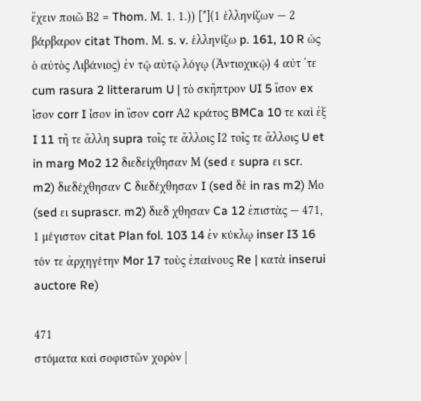ἔχειν ποιῶ Β2 = Thom. Μ. 1. 1.)) [*](1 ἑλληνίζων — 2 βάρβαρον citat Thom. Μ. s. v. ἑλληνίζω p. 161, 10 R ὡς ὁ αὐτὸς Λιβάνιος) ἐν τῷ αὐτῷ λόγῳ (Ἀντιοχικῷ) 4 αὐτ ΄τε cum rasura 2 litterarum U | τὸ σκῆπτρον UI 5 ἴσον ex ἶσον corr I ἶσον in ἴσον corr Α2 κράτος BMCa 10 τε καὶ ἐξ I 11 τῆ τε ἄλλη supra τοῖς τε ἄλλοις Ι2 τοῖς τε ἄλλοις U et in marg Mo2 12 διεδείχθησαν Μ (sed ε supra ει scr. m2) διεδέχθησαν C διεδέχθησαν I (sed δὲ in ras m2) Μο (sed ει suprascr. m2) διεδ χθησαν Ca 12 ἐπιστὰς — 471, 1 μέγιστον citat Plan fol. 103 14 ἐν κύκλῳ inser I3 16 τόν τε ἀρχηγέτην Mor 17 τοὺς ἐπαίνους Re | κατὰ inserui auctore Re)

471
στόματα καὶ σοφιστῶν χορὸν |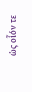ὡς οἷόν τε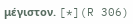μέγιστον. [*](R 306)